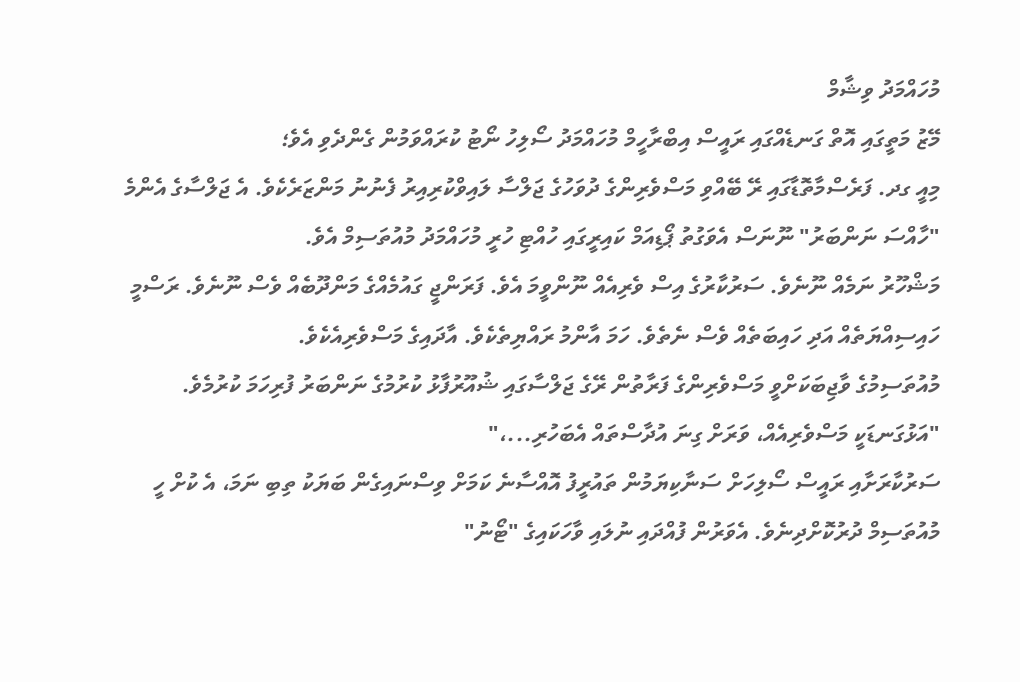މުހައްމަދު ވިޝާމް
މޭޒު މަތީގައި އޮތް ގަނޑެއްގައި ރައީސް އިބްރާހީމް މުހައްމަދު ސޯލިހު ނޯޓު ކުރައްވަމުން ގެންދެވި އެވެ؛
މިއީ ގދ. ފަރެސްމާތޮޑާގައި ރޭ ބޭއްވި މަސްވެރިންގެ ދުވަހުގެ ޖަލްސާ ލައިވްކުރިއިރު ފެނުނު މަންޒަރެކެވެ. އެ ޖަލްސާގެ އެންމެ "ހާއްސަ ނަންބަރު" ނޫނަސް އެވަގުތު ޕޯޑިއަމް ކައިރީގައި ހުއްޓި ހުރީ މުހައްމަދު މުއުތަސިމް އެވެ.
މަޝްހޫރު ނަމެއް ނޫނެވެ. ސަރުކާރުގެ އިސް ވެރިއެއް ނޫންވީމަ އެވެ. ފަރަންޖީ ގައުމެއްގެ މަންދޫބެއް ވެސް ނޫނެވެ. ރަސްމީ ހައިސިއްޔަތެއް އަދި ހައިބަތެއް ވެސް ނެތެވެ. ހަމަ އާންމު ރައްޔިތެކެވެ. އާދައިގެ މަސްވެރިއެކެވެ.
މުއުތަސިމުގެ ވާޖިބަކަށްވީ މަސްވެރިންގެ ފަރާތުން ރޭގެ ޖަލްސާގައި ޝުއޫރުފާޅު ކުރުމުގެ ނަންބަރު ފުރިހަމަ ކުރުމެވެ.
"އަޅުގަނޑަކީ މަސްވެރިއެއް، ވަރަށް ގިނަ އުދާސްތައް އެބަހުރި...،"
ސަރުކާރަށާއި ރައީސް ސޯލިހަށް ސަނާކިޔަމުން ތައުރީފު އޮއްސާނެ ކަމަށް ވިސްނައިގެން ބަޔަކު ތިބި ނަމަ، އެ ކުށް ހީ މުއުތަސިމް ދުރުކޮށްދިނެވެ. އެވަރުން ފުއްދައި ނުލައި ވާހަކައިގެ "ޓޯނު"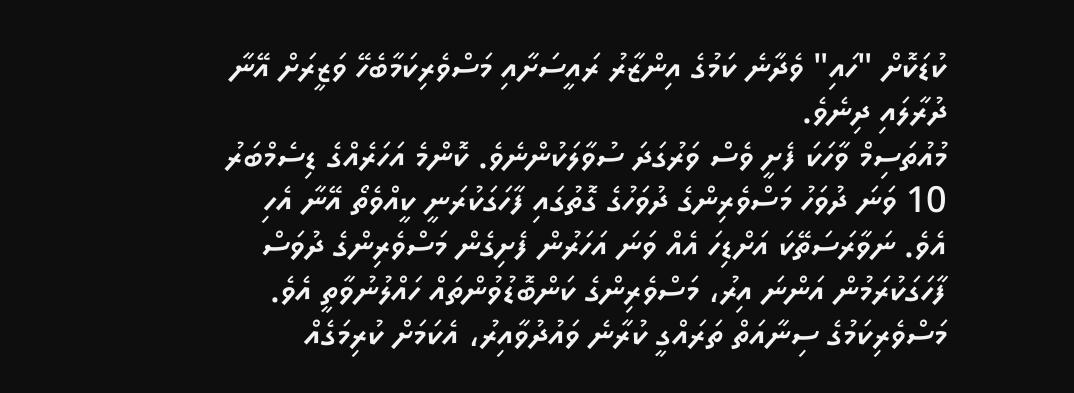ކުޑަކޮށް "ހައި" ވެދާނެ ކަމުގެ އިންޒާރު ރައީސަށާއި މަސްވެރިކަމާބެހޭ ވަޒީރަށް އޭނާ ދުރާލައި ދިނެވެ.
މުއުތަސިމް ވާހަކަ ފެށީ ވެސް ވަރުގަދަ ސުވާލަކުންނެވެ. ކޮންމެ އަހަރެއްގެ ޑިސެމްބަރު 10 ވަނަ ދުވަހު މަސްވެރިންގެ ދުވަހުގެ ގޮތުގައި ފާހަގަކުރަނީ ކީއްވެތޯ އޭނާ އެހި އެވެ. ނަވާރަސަތޭކަ އަށްޑިހަ އެއް ވަނަ އަހަރުން ފެށިގެން މަސްވެރިންގެ ދުވަސް ފާހަގަކުރަމުން އަންނަ އިރު، މަސްވެރިންގެ ކަންބޮޑުވުންތައް ހައްލުނުވާތީ އެވެ. މަސްވެރިކަމުގެ ސިނާއަތް ތަރައްގީ ކުރާނެ ވައުދުވާއިރު، އެކަމަށް ކުރިމަގެއް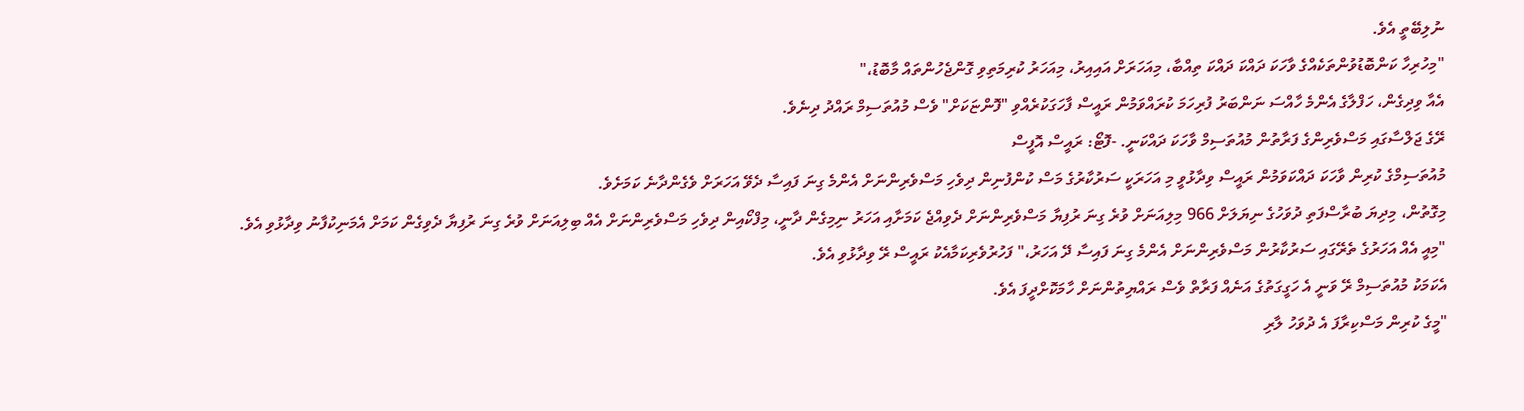ނުލިބޭތީ އެވެ.
"މިހުރިހާ ކަންބޮޑުވުންތަކެއްގެ ވާހަކަ ދައްކަ ދައްކަ ތިއްބާ، މިއަހަރަށް އައިއިރު، މިއަހަރު ކުރިމަތިވި ގޮންޖެހުންތައް މާބޮޑު،"
އެއާ ވިދިގެން، ހަފްލާގެ އެންމެ ހާއްސަ ނަންބަރު ފުރިހަމަ ކުރައްވަމުން ރައީސް ފާހަގަކުރެއްވި "ފޮންޏަކަށް" ވެސް މުއުތަސިމް ރައްދު ދިނެވެ.
ރޭގެ ޖަލްސާގައި މަސްވެރިންގެ ފަރާތުން މުއުތަސިމް ވާހަކަ ދައްކަނީ. -ފޮޓޯ: ރައީސް އޮފީސް
މުއުތަސިމްގެ ކުރިން ވާހަކަ ދައްކަވަމުން ރައީސް ވިދާޅުވީ މި އަހަރަކީ ސަރުކާރުގެ މަސް ކުންފުނިން ދިވެހި މަސްވެރިންނަށް އެންމެ ގިނަ ފައިސާ ދެވޭ އަހަރަށް ވެގެންދާނެ ކަމަށެވެ.
މިގޮތުން، މިދިޔަ ބުރާސްފަތި ދުވަހުގެ ނިޔަލަށް 966 މިލިއަނަށް ވުރެ ގިނަ ރުފިޔާ މަސްވެރިންނަށް ދެވިއްޖެ ކަމަށާއި އަހަރު ނިމިގެން ދާނީ، މިފްކޯއިން ދިވެހި މަސްވެރިންނަށް އެއް ބިލިއަނަށް ވުރެ ގިނަ ރުފިޔާ ދެވިގެން ކަމަށް އެމަނިކުފާނު ވިދާޅުވި އެވެ.
"މިއީ އެއް އަހަރުގެ ތެރޭގައި ސަރުކާރުން މަސްވެރިންނަށް އެންމެ ގިނަ ފައިސާ ދޭ އަހަރު،" ފަހުރުވެރިކަމާއެކު ރައީސް ރޭ ވިދާޅުވި އެވެ.
އެކަމަކު މުއުތަސިމް ރޭ ވަނީ އެ ހަގީގަތުގެ އަނެއް ފަރާތް ވެސް ރައްޔިތުންނަށް ހާމަކޮށްދީފަ އެވެ.
"މީގެ ކުރިން މަސްކިރާފަ އެ ދުވަހު ލާރި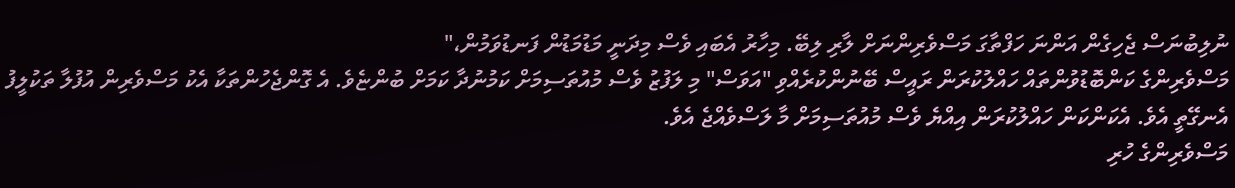ނުލިބުނަސް ޖެހިގެން އަންނަ ހަފްތާގަ މަސްވެރިންނަށް ލާރި ލިބޭ. މިހާރު އެބައި ވެސް މިދަނީ މަޑުމަޑުން ފަނޑުވަމުން،"
މަސްވެރިންގެ ކަންބޮޑުވުންތައް ހައްލުކުރަން ރައީސް ބޭނުންކުރެއްވި "އަވަސް" މި ލަފުޒު ވެސް މުއުތަސިމަށް ކަމުނުދާ ކަމަށް ބުންޏެވެ. އެ ގޮންޖެހުންތަކާ އެކު މަސްވެރިން އުފުލާ ތަކުލީފު އެނގޭތީ އެވެ. އެކަންކަން ހައްލުކުރަން އިއްޔެ ވެސް މުއުތަސިމަށް މާ ލަސްވެއްޖެ އެވެ.
މަސްވެރިންގެ ހުރި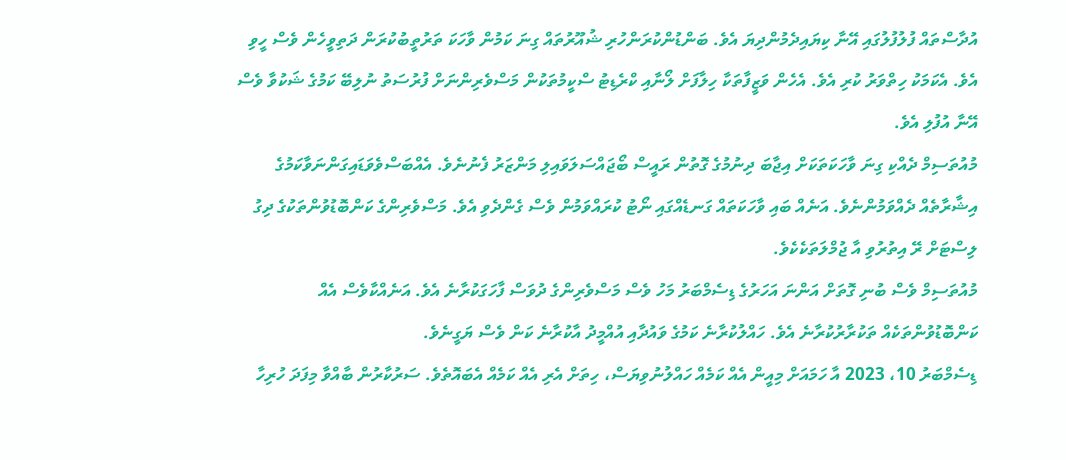އުދާސްތައް ފުލުފުލުގައި އޭނާ ކިޔައިދެމުންދިޔަ އެވެ. ބަންޑުންކުރަންހުރި ޝުއޫރުތައް ގިނަ ކަމުން ވާހަކަ ތަރުތީބުކުރަން ދަތިވީހެން ވެސް ހީވި އެވެ. އެކަމަކު ހިތްވަރު ކުރި އެވެ. އެހެން ވަޒީފާތަކާ ހިލާފަށް ލޯނާއި ކްރެޑިޓު ސްކީމުތަކުން މަސްވެރިންނަށް ފުރުސަތު ނުލިބޭ ކަމުގެ ޝަކުވާ ވެސް އޭނާ އުފުލި އެވެ.
މުއުތަސިމް ދެއްކި ގިނަ ވާހަކަތަކަށް އިޖާބަ ދިނުމުގެ ގޮތުން ރައީސް ބޯޖައްސަލަވައިލި މަންޒަރު ފެނުނެވެ. އެއްބަސްވެވަޑައިގަންނަވާކަމުގެ އިޝާރާތެއް ދެއްވަމުންނެވެ. އަނެއް ބައި ވާހަކަތައް ގަނޑެއްގައި ނޯޓު ކުރައްވަމުން ވެސް ގެންދެވި އެވެ. މަސްވެރިންގެ ކަންބޮޑުވުންތަކުގެ ދިގު ލިސްޓަށް ރޭ އިތުރުވި އާ ޖުމްލަތަކެކެވެ.
މުއުތަސިމް ވެސް ބުނި ގޮތަށް އަންނަ އަހަރުގެ ޑިސެމްބަރު މަހު ވެސް މަސްވެރިންގެ ދުވަސް ފާހަގަކުރާނެ އެވެ. އަނެއްކާވެސް އެއް ކަންބޮޑުވުންތަކެއް ތަކުރާރުކުރާނެ އެވެ. ހައްލުކުރާނެ ކަމުގެ ވައުދާއި އުއްމީދު އާކުރާނެ ކަން ވެސް ޔަގީނެވެ.
ޑިސެމްބަރު 10، 2023 އާ ހަމައަށް މިއީން އެއް ކަމެއް ހައްލުނުވިޔަސް، ހިތަށް އެރި އެއް ކަމެއް އެބައޮތެވެ. ސަރުކާރުން ބާއްވާ މިފަދަ ހުރިހާ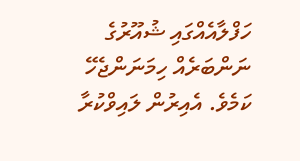ހަފްލާއެއްގައި ޝުއޫރުގެ ނަންބަރެއް ހިމަނަންޖެހޭ ކަމެވެ. އެއިރުން ލައިވްކުރާ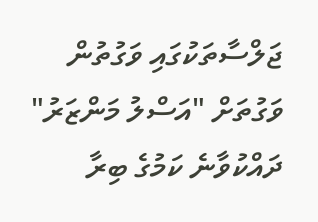ޖަލްސާތަކުގައި ވަގުތުން ވަގުތަށް "އަސްލު މަންޒަރު" ދައްކުވާނެ ކަމުގެ ބިރާ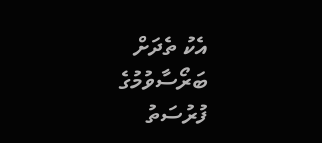އެކު ތެދަށް ބަރޯސާވުމުގެ ފުރުސަތު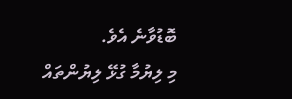ބޮޑުވާނެ އެވެ.
މި ލިޔުމާ ގުޅޭ ލިޔުންތައް